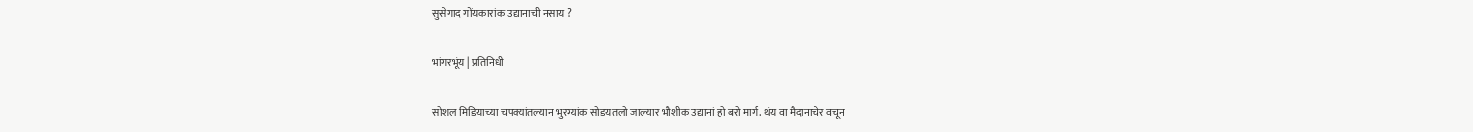सुसेगाद गोंयकारांक उद्यानाची नसाय ?

भांगरभूंय | प्रतिनिधी

सोशल मिडियाच्या चपक्यांतल्यान भुरग्यांक सोडयतलो जाल्यार भौशीक उद्यानां हो बरो मार्ग. थंय वा मैदानाचेर वचून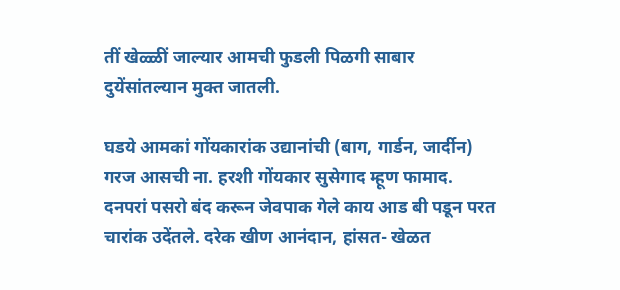तीं खेळ्ळीं जाल्यार आमची फुडली पिळगी साबार दुयेंसांतल्यान मुक्त जातली.

घडये आमकां गोंयकारांक उद्यानांची (बाग, गार्डन, जार्दीन) गरज आसची ना. हरशी गोंयकार सुसेगाद म्हूण फामाद. दनपरां पसरो बंद करून जेवपाक गेले काय आड बी पडून परत चारांक उदेंतले. दरेक खीण आनंदान, हांसत- खेळत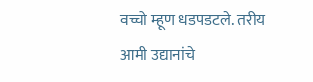वच्चो म्हूण धडपडटले. तरीय आमी उद्यानांचे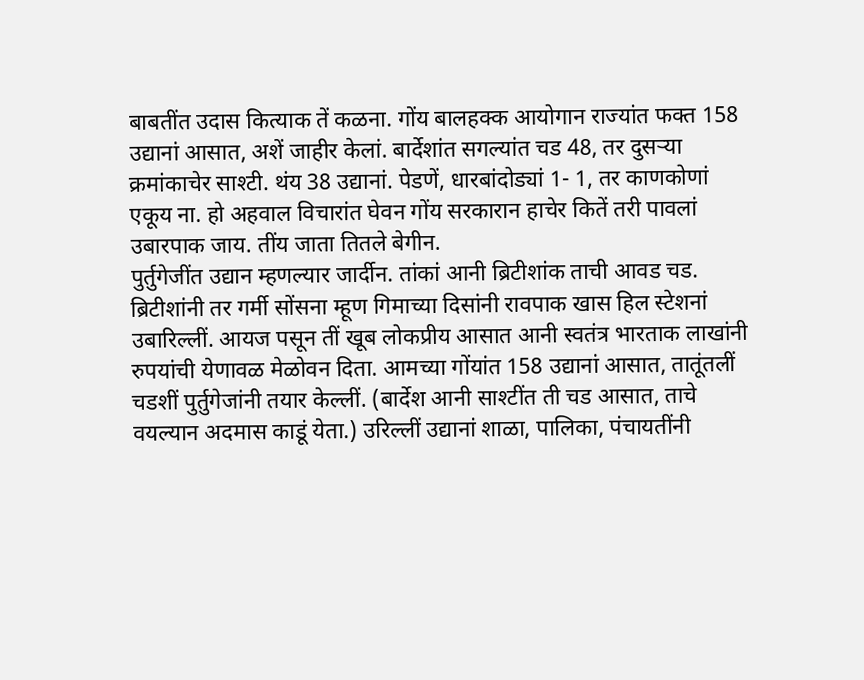बाबतींत उदास कित्याक तें कळना. गोंय बालहक्क आयोगान राज्यांत फक्त 158 उद्यानां आसात, अशें जाहीर केलां. बार्देशांत सगल्यांत चड 48, तर दुसऱ्या क्रमांकाचेर साश्टी. थंय 38 उद्यानां. पेडणें, धारबांदोड्यां 1- 1, तर काणकोणां एकूय ना. हो अहवाल विचारांत घेवन गोंय सरकारान हाचेर कितें तरी पावलां उबारपाक जाय. तींय जाता तितले बेगीन.
पुर्तुगेजींत उद्यान म्हणल्यार जार्दीन. तांकां आनी ब्रिटीशांक ताची आवड चड. ब्रिटीशांनी तर गर्मी सोंसना म्हूण गिमाच्या दिसांनी रावपाक खास हिल स्टेशनां उबारिल्लीं. आयज पसून तीं खूब लोकप्रीय आसात आनी स्वतंत्र भारताक लाखांनी रुपयांची येणावळ मेळोवन दिता. आमच्या गोंयांत 158 उद्यानां आसात, तातूंतलीं चडशीं पुर्तुगेजांनी तयार केल्लीं. (बार्देश आनी साश्टींत ती चड आसात, ताचे वयल्यान अदमास काडूं येता.) उरिल्लीं उद्यानां शाळा, पालिका, पंचायतींनी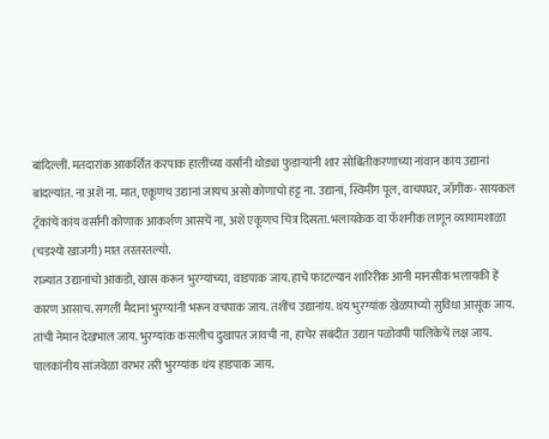बांदिल्लीं. मतदारांक आकर्शित करपाक हालींच्या वर्सांनी थोड्या फुडाऱ्यांनी शार सोबितीकरणाच्या नांवान कांय उद्यानां बांदल्यांत. ना अशें ना. मात, एकूणच उद्यानां जायच असो कोणाचो हट्ट ना. उद्यानां, स्विमींग पूल, वाचपघर, जॉगींक- सायकल ट्रॅकांचें कांय वर्सांनी कोणाक आकर्शण आसचें ना, अशें एकूणच चित्र दिसता. भलायकेक वा फॅशनीक लागून व्यायामशाळा (चडश्यो खाजगी) मात तरतरतल्यो.
राज्यांत उद्यानांचो आंकडो, खास करून भुरग्यांच्या, वाडपाक जाय. हाचे फाटल्यान शारिरीक आनी मानसीक भलायकी हें कारण आसाच. सगलीं मैदानां भुरग्यांनी भरून वचपाक जाय. तशींच उद्यानांय. थंय भुरग्यांक खेळपाच्यो सुविधा आसूंक जाय. तांची नेमान देखभाल जाय. भुरग्यांक कसलीच दुखापत जावची ना, हाचेर संबंदीत उद्यान पळोवपी पालिकेचें लक्ष जाय. पालकांनीय सांजवेळा वरभर तरी भुरग्यांक थंय हाडपाक जाय.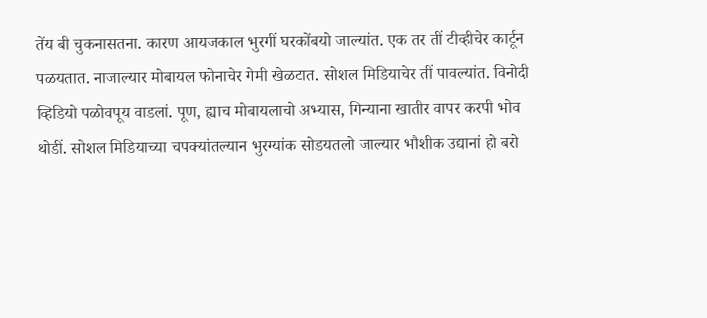तेंय बी चुकनासतना. कारण आयजकाल भुरगीं घरकोंबयो जाल्यांत. एक तर तीं टीव्हीचेर कार्टून पळयतात. नाजाल्यार मोबायल फोनाचेर गेमी खेळटात. सोशल मिडियाचेर तीं पावल्यांत. विनोदी व्हिडियो पळोवपूय वाडलां. पूण, ह्याच मोबायलाचो अभ्यास, गिन्याना खातीर वापर करपी भोव थोडीं. सोशल मिडियाच्या चपक्यांतल्यान भुरग्यांक सोडयतलो जाल्यार भौशीक उद्यानां हो बरो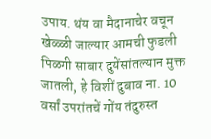उपाय. थंय वा मैदानाचेर वचून खेळ्ळी जाल्यार आमची फुडली पिळगी साबार दुयेंसांतल्यान मुक्त जातली, हे विशीं दुबाव ना. 10 वर्सां उपरांतचें गोंय तंदुरुस्त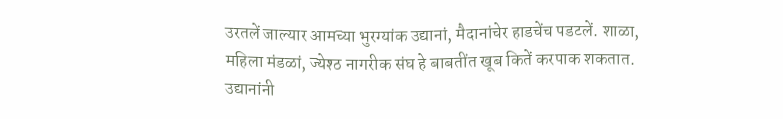उरतलें जाल्यार आमच्या भुरग्यांक उद्यानां, मैदानांचेर हाडचेंच पडटलें. शाळा, महिला मंडळां, ज्येश्ठ नागरीक संघ हे बाबतींत खूब कितें करपाक शकतात.
उद्यानांनी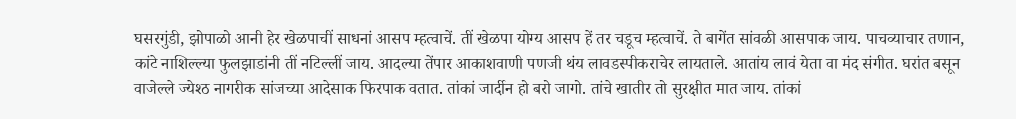घसरगुंडी, झोपाळो आनी हेर खेळपाचीं साधनां आसप म्हत्वाचें. तीं खेळपा योग्य आसप हें तर चडूच म्हत्वाचें. ते बागेंत सांवळी आसपाक जाय. पाचव्याचार तणान, कांटे नाशिल्ल्या फुलझाडांनी तीं नटिल्लीं जाय. आदल्या तेंपार आकाशवाणी पणजी थंय लावडस्पीकराचेर लायताले. आतांय लावं येता वा मंद संगीत. घरांत बसून वाजेल्ले ज्येश्ठ नागरीक सांजच्या आदेसाक फिरपाक वतात. तांकां जार्दीन हो बरो जागो. तांचे खातीर तो सुरक्षीत मात जाय. तांकां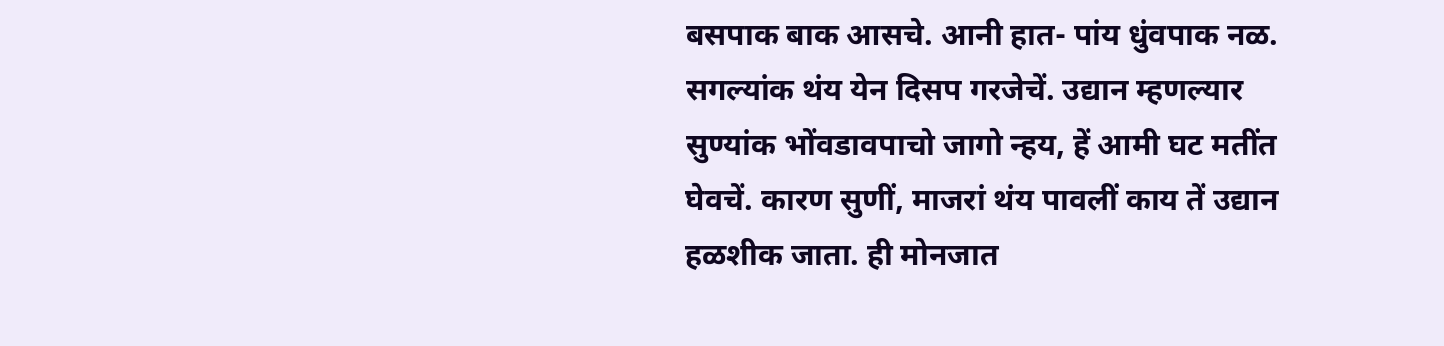बसपाक बाक आसचे. आनी हात- पांय धुंवपाक नळ. सगल्यांक थंय येन दिसप गरजेचें. उद्यान म्हणल्यार सुण्यांक भोंवडावपाचो जागो न्हय, हें आमी घट मतींत घेवचें. कारण सुणीं, माजरां थंय पावलीं काय तें उद्यान हळशीक जाता. ही मोनजात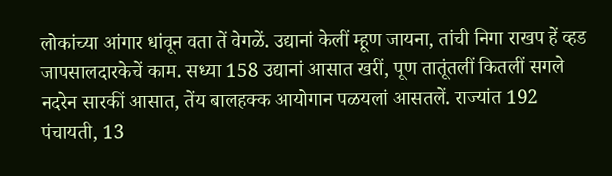लोकांच्या आंगार धांवून वता तें वेगळें. उद्यानां केलीं म्हूण जायना, तांची निगा राखप हें व्हड जापसालदारकेचें काम. सध्या 158 उद्यानां आसात खरीं, पूण तातूंतलीं कितलीं सगले नदरेन सारकीं आसात, तेंय बालहक्क आयोगान पळयलां आसतलें. राज्यांत 192 पंचायती, 13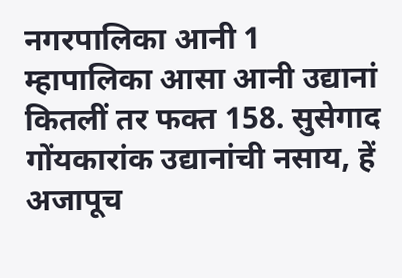नगरपालिका आनी 1 म्हापालिका आसा आनी उद्यानां कितलीं तर फक्त 158. सुसेगाद गोंयकारांक उद्यानांची नसाय, हें अजापूच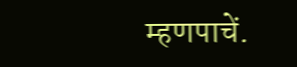म्हणपाचें.